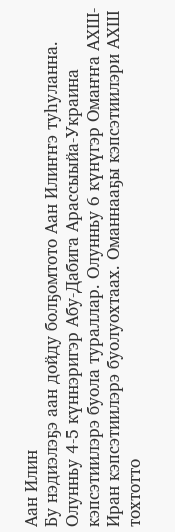Аан Илин
Бу нэдиэлэҕэ аан дойду болҕомтото Аан Илиҥҥэ туһуланна. Олунньу 4-5 күннэригэр Абу-Дабига Арассыыйа-Украина кэпсэтиилэрэ буола тураллар. Олунньу 6 күнүгэр Омаҥҥа АХШ-Иран кэпсэтиилэрэ буолуохтаах. Оманнааҕы кэпсэтиилэри АХШ тохтотто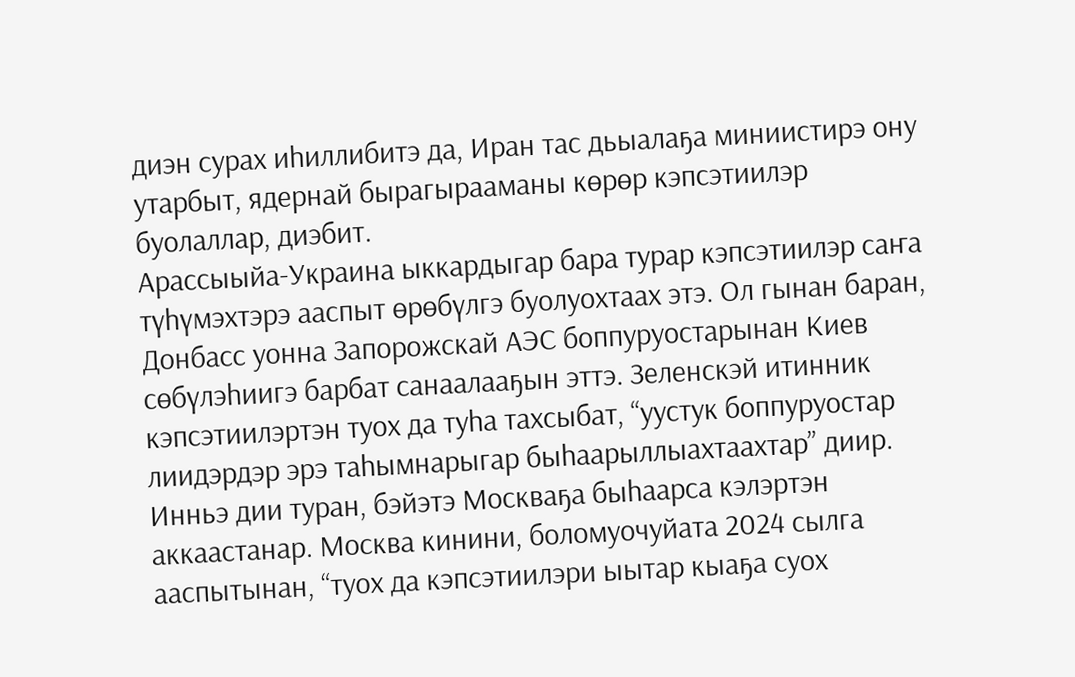диэн сурах иһиллибитэ да, Иран тас дьыалаҕа миниистирэ ону утарбыт, ядернай бырагырааманы көрөр кэпсэтиилэр буолаллар, диэбит.
Арассыыйа-Украина ыккардыгар бара турар кэпсэтиилэр саҥа түһүмэхтэрэ ааспыт өрөбүлгэ буолуохтаах этэ. Ол гынан баран, Донбасс уонна Запорожскай АЭС боппуруостарынан Киев сөбүлэһиигэ барбат санаалааҕын эттэ. Зеленскэй итинник кэпсэтиилэртэн туох да туһа тахсыбат, “уустук боппуруостар лиидэрдэр эрэ таһымнарыгар быһаарыллыахтаахтар” диир. Инньэ дии туран, бэйэтэ Москваҕа быһаарса кэлэртэн аккаастанар. Москва кинини, боломуочуйата 2024 сылга ааспытынан, “туох да кэпсэтиилэри ыытар кыаҕа суох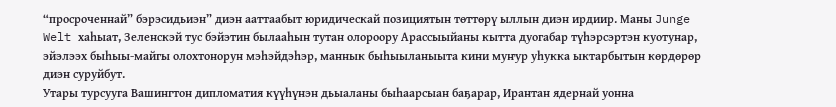“просроченнай” бэрэсидьиэн” диэн ааттаабыт юридическай позициятын төттөрү ыллын диэн ирдиир. Маны Junge Welt хаһыат, Зеленскэй тус бэйэтин былааһын тутан олороору Арассыыйаны кытта дуогабар түһэрсэртэн куотунар, эйэлээх быһыы-майгы олохтонорун мэһэйдэһэр, маннык быһыыланыыта кини муҥур уһукка ыктарбытын көрдөрөр диэн суруйбут.
Утары турсууга Вашингтон дипломатия күүһүнэн дьыаланы быһаарсыан баҕарар, Ирантан ядернай уонна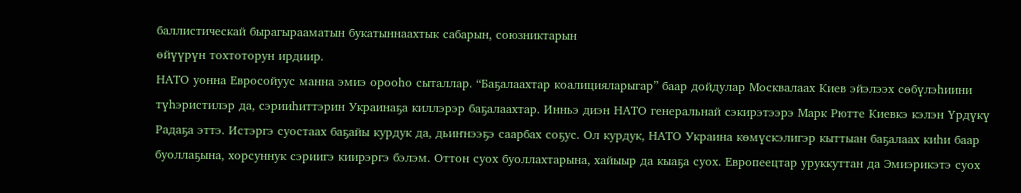баллистическай бырагырааматын букатыннаахтык сабарын, союзниктарын
өйүүрүн тохтоторун ирдиир.
НАТО уонна Евросойуус манна эмиэ орооһо сыталлар. “Баҕалаахтар коалицияларыгар” баар дойдулар Москвалаах Киев эйэлээх сөбүлэһиини түһэристилэр да, сэрииһиттэрин Украинаҕа киллэрэр баҕалаахтар. Инньэ диэн НАТО генеральнай сэкирэтээрэ Марк Рютте Киевкэ кэлэн Үрдүкү Радаҕа эттэ. Истэргэ суостаах баҕайы курдук да, дьиҥнээҕэ саарбах соҕус. Ол курдук, НАТО Украина көмүскэлигэр кыттыан баҕалаах киһи баар буоллаҕына, хорсуннук сэриигэ киирэргэ бэлэм. Оттон суох буоллахтарына, хайыыр да кыаҕа суох. Европеецтар уруккуттан да Эмиэрикэтэ суох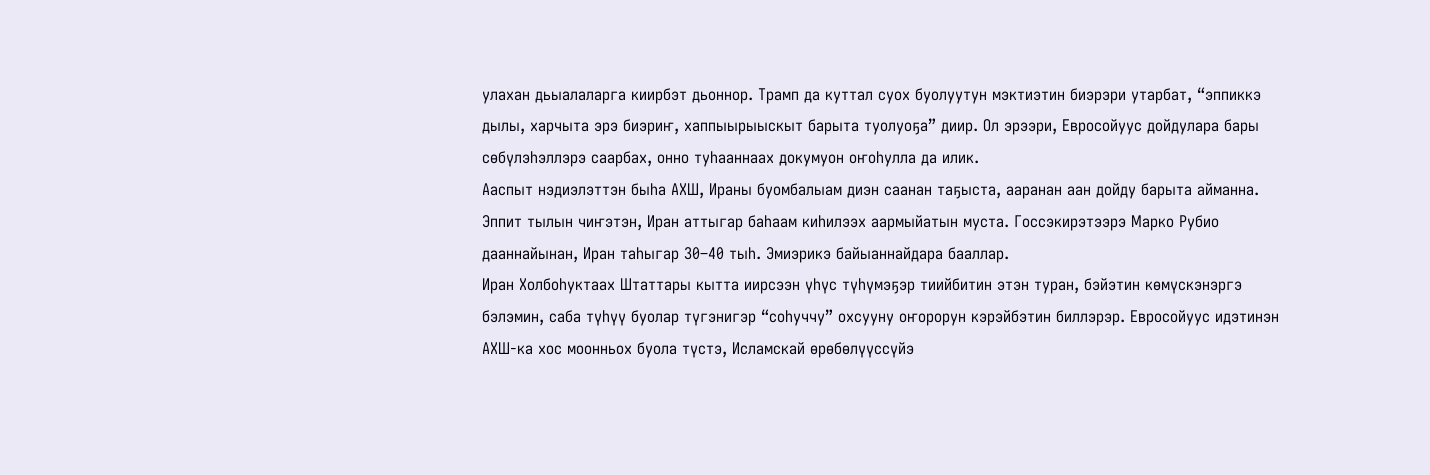улахан дьыалаларга киирбэт дьоннор. Трамп да куттал суох буолуутун мэктиэтин биэрэри утарбат, “эппиккэ дылы, харчыта эрэ биэриҥ, хаппыырыыскыт барыта туолуоҕа” диир. Ол эрээри, Евросойуус дойдулара бары сөбүлэһэллэрэ саарбах, онно туһааннаах докумуон оҥоһулла да илик.
Ааспыт нэдиэлэттэн быһа АХШ, Ираны буомбалыам диэн саанан таҕыста, ааранан аан дойду барыта айманна. Эппит тылын чиҥэтэн, Иран аттыгар баһаам киһилээх аармыйатын муста. Госсэкирэтээрэ Марко Рубио дааннайынан, Иран таһыгар 30–40 тыһ. Эмиэрикэ байыаннайдара бааллар.
Иран Холбоһуктаах Штаттары кытта иирсээн үһүс түһүмэҕэр тиийбитин этэн туран, бэйэтин көмүскэнэргэ бэлэмин, саба түһүү буолар түгэнигэр “соһуччу” охсууну оҥорорун кэрэйбэтин биллэрэр. Евросойуус идэтинэн АХШ-ка хос моонньох буола түстэ, Исламскай өрөбөлүүссүйэ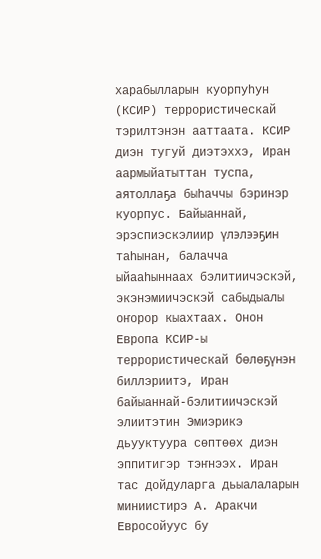харабылларын куорпуһун (КСИР) террористическай тэрилтэнэн ааттаата. КСИР диэн тугуй диэтэххэ, Иран аармыйатыттан туспа, аятоллаҕа быһаччы бэринэр куорпус. Байыаннай, эрэспиэскэлиир үлэлээҕин таһынан, балачча ыйааһыннаах бэлитиичэскэй, экэнэмиичэскэй сабыдыалы оҥорор кыахтаах. Онон Европа КСИР-ы террористическай бөлөҕүнэн биллэриитэ, Иран байыаннай-бэлитиичэскэй элиитэтин Эмиэрикэ дьууктуура сөптөөх диэн эппитигэр тэҥнээх. Иран тас дойдуларга дьыалаларын миниистирэ А. Аракчи Евросойуус бу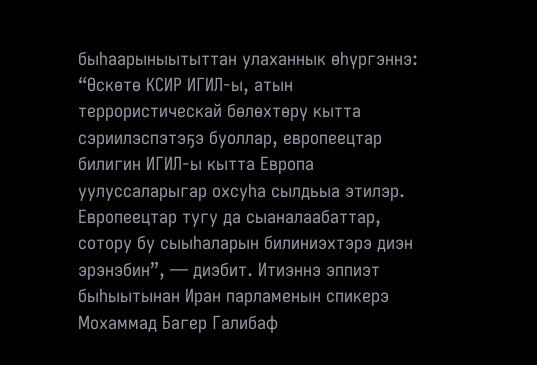быһаарыныытыттан улаханнык өһүргэннэ: “Өскөтө КСИР ИГИЛ-ы, атын террористическай бөлөхтөрү кытта сэриилэспэтэҕэ буоллар, европеецтар билигин ИГИЛ-ы кытта Европа уулуссаларыгар охсуһа сылдьыа этилэр. Европеецтар тугу да сыаналаабаттар, сотору бу сыыһаларын билиниэхтэрэ диэн эрэнэбин”, — диэбит. Итиэннэ эппиэт быһыытынан Иран парламенын спикерэ Мохаммад Багер Галибаф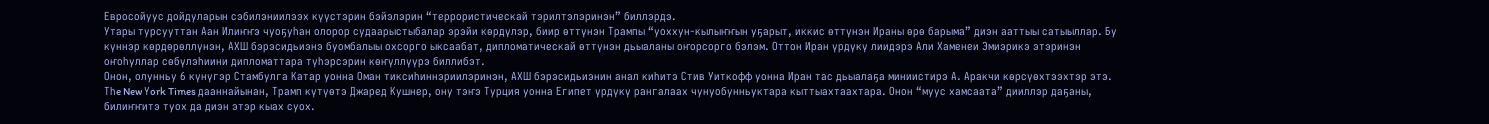Евросойуус дойдуларын сэбилэниилээх күүстэрин бэйэлэрин “террористическай тэрилтэлэринэн” биллэрдэ.
Утары турсууттан Аан Илиҥҥэ чуоҕуһан олорор судаарыстыбалар эрэйи көрдүлэр, биир өттүнэн Трампы “уоххун-кылыҥҥын уҕарыт, иккис өттүнэн Ираны өрө барыма” диэн ааттыы сатыыллар. Бу күннэр көрдөрөллүнэн, АХШ бэрэсидьиэнэ буомбалыы охсорго ыксаабат, дипломатическай өттүнэн дьыаланы оҥорсорго бэлэм. Оттон Иран үрдүкү лиидэрэ Али Хаменеи Эмиэрикэ этэринэн оҥоһуллар сөбүлэһиини дипломаттара түһэрсэрин көҥүллүүрэ биллибэт.
Онон, олунньу 6 күнүгэр Стамбулга Катар уонна Оман тиксиһиннэриилэринэн, АХШ бэрэсидьиэнин анал киһитэ Стив Уиткофф уонна Иран тас дьыалаҕа миниистирэ А. Аракчи көрсүөхтээхтэр этэ. Tһe New Үork Times дааннайынан, Трамп күтүөтэ Джаред Кушнер, ону тэҥэ Турция уонна Египет үрдүкү рангалаах чунуобунньуктара кыттыахтаахтара. Онон “муус хамсаата” дииллэр даҕаны, билиҥҥитэ туох да диэн этэр кыах суох.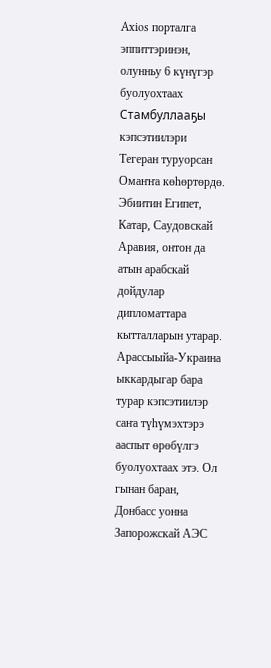Axios порталга эппиттэринэн, олунньу 6 күнүгэр буолуохтаах Стамбуллааҕы кэпсэтиилэри Тегеран туруорсан Омаҥҥа көһөртөрдө. Эбиитин Египет, Катар, Саудовскай Аравия, онтон да атын арабскай дойдулар дипломаттара кытталларын утарар.
Арассыыйа-Украина ыккардыгар бара турар кэпсэтиилэр саҥа түһүмэхтэрэ ааспыт өрөбүлгэ буолуохтаах этэ. Ол гынан баран, Донбасс уонна Запорожскай АЭС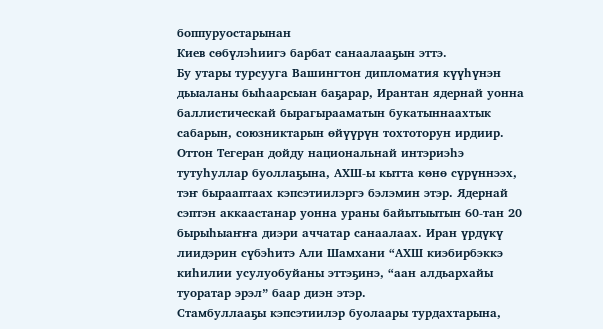боппуруостарынан
Киев сөбүлэһиигэ барбат санаалааҕын эттэ.
Бу утары турсууга Вашингтон дипломатия күүһүнэн дьыаланы быһаарсыан баҕарар, Ирантан ядернай уонна баллистическай бырагырааматын букатыннаахтык сабарын, союзниктарын өйүүрүн тохтоторун ирдиир. Оттон Тегеран дойду национальнай интэриэһэ тутуһуллар буоллаҕына, АХШ-ы кытта көнө сүрүннээх, тэҥ бырааптаах кэпсэтиилэргэ бэлэмин этэр. Ядернай сэптэн аккаастанар уонна ураны байытыытын 60‑тан 20 бырыһыаҥҥа диэри аччатар санаалаах. Иран үрдүкү лиидэрин сүбэһитэ Али Шамхани “АХШ киэбирбэккэ киһилии усулуобуйаны эттэҕинэ, “аан алдьархайы туоратар эрэл” баар диэн этэр.
Стамбуллааҕы кэпсэтиилэр буолаары турдахтарына,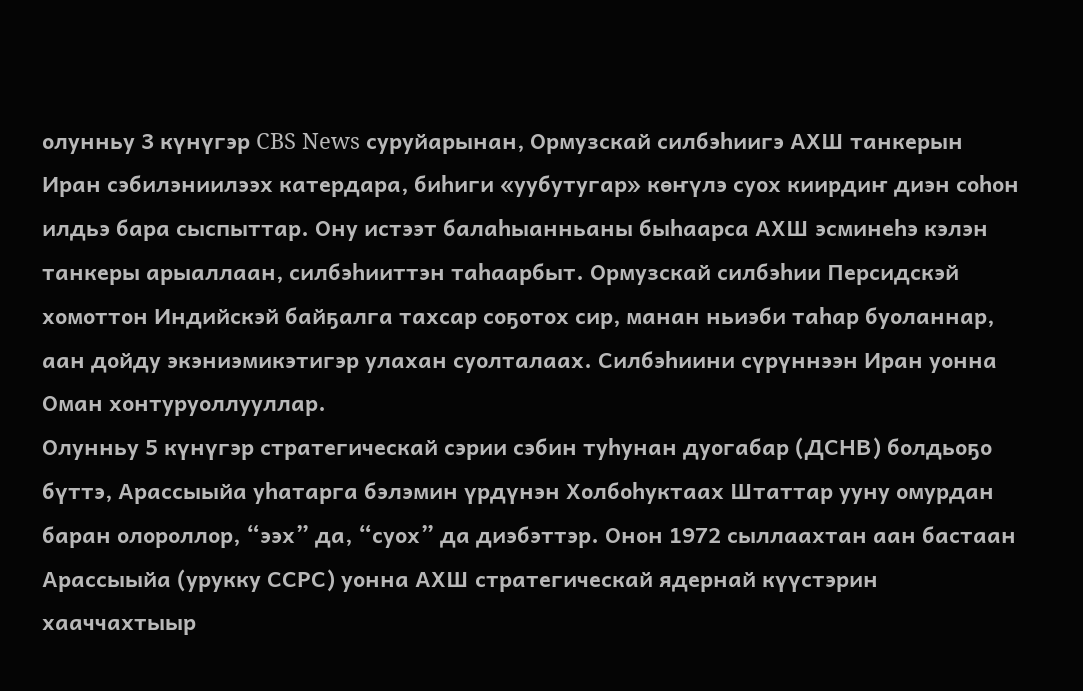олунньу 3 күнүгэр CBS News суруйарынан, Ормузскай силбэһиигэ АХШ танкерын Иран сэбилэниилээх катердара, биһиги «уубутугар» көҥүлэ суох киирдиҥ диэн соһон илдьэ бара сыспыттар. Ону истээт балаһыанньаны быһаарса АХШ эсминеһэ кэлэн танкеры арыаллаан, силбэһииттэн таһаарбыт. Ормузскай силбэһии Персидскэй хомоттон Индийскэй байҕалга тахсар соҕотох сир, манан ньиэби таһар буоланнар, аан дойду экэниэмикэтигэр улахан суолталаах. Силбэһиини сүрүннээн Иран уонна Оман хонтуруоллууллар.
Олунньу 5 күнүгэр стратегическай сэрии сэбин туһунан дуогабар (ДСНВ) болдьоҕо бүттэ, Арассыыйа уһатарга бэлэмин үрдүнэн Холбоһуктаах Штаттар ууну омурдан баран олороллор, “ээх” да, “суох” да диэбэттэр. Онон 1972 сыллаахтан аан бастаан Арассыыйа (урукку ССРС) уонна АХШ стратегическай ядернай күүстэрин хааччахтыыр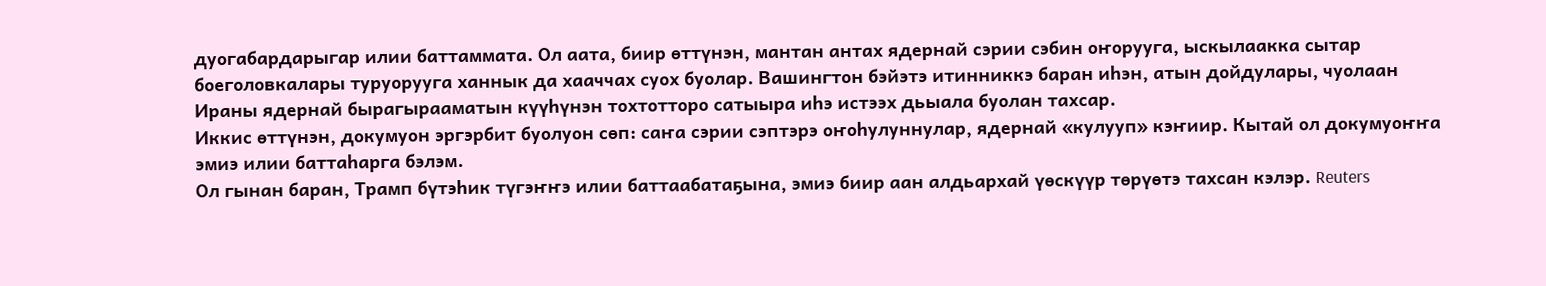дуогабардарыгар илии баттаммата. Ол аата, биир өттүнэн, мантан антах ядернай сэрии сэбин оҥорууга, ыскылаакка сытар боеголовкалары туруорууга ханнык да хааччах суох буолар. Вашингтон бэйэтэ итинниккэ баран иһэн, атын дойдулары, чуолаан Ираны ядернай бырагырааматын күүһүнэн тохтотторо сатыыра иһэ истээх дьыала буолан тахсар.
Иккис өттүнэн, докумуон эргэрбит буолуон сөп: саҥа сэрии сэптэрэ оҥоһулуннулар, ядернай «кулууп» кэҥиир. Кытай ол докумуоҥҥа эмиэ илии баттаһарга бэлэм.
Ол гынан баран, Трамп бүтэһик түгэҥҥэ илии баттаабатаҕына, эмиэ биир аан алдьархай үөскүүр төрүөтэ тахсан кэлэр. Reuters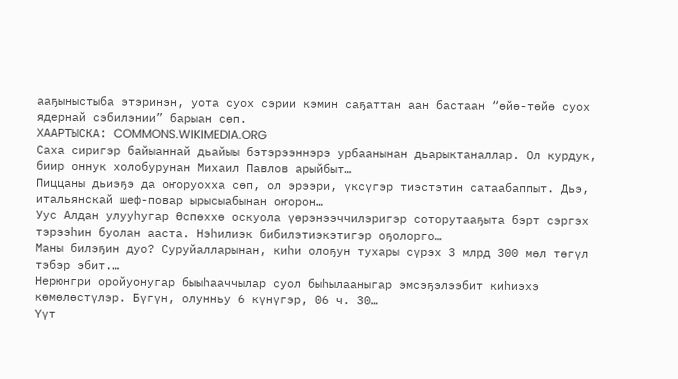ааҕыныстыба этэринэн, уота суох сэрии кэмин саҕаттан аан бастаан “өйө-төйө суох ядернай сэбилэнии” барыан сөп.
ХААРТЫСКА: COMMONS.WIKIMEDIA.ORG
Саха сиригэр байыаннай дьайыы бэтэрээннэрэ урбаанынан дьарыктаналлар. Ол курдук, биир оннук холобурунан Михаил Павлов арыйбыт…
Пиццаны дьиэҕэ да оҥоруохха сөп, ол эрээри, үксүгэр тиэстэтин сатаабаппыт. Дьэ, итальянскай шеф-повар ырысыабынан оҥорон…
Уус Алдан улууһугар Өспөххө оскуола үөрэнээччилэригэр соторутааҕыта бэрт сэргэх тэрээһин буолан ааста. Нэһилиэк бибилэтиэкэтигэр оҕолорго…
Маны билэҕин дуо? Суруйалларынан, киһи олоҕун тухары сүрэх 3 млрд 300 мөл төгүл тэбэр эбит.…
Нерюнгри оройуонугар быыһааччылар суол быһылааныгар эмсэҕэлээбит киһиэхэ көмөлөстүлэр. Бүгүн, олунньу 6 күнүгэр, 06 ч. 30…
Үүт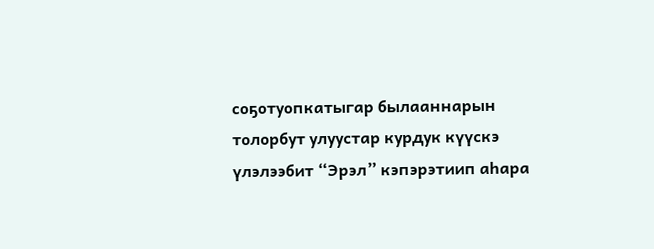соҕотуопкатыгар былааннарын толорбут улуустар курдук күүскэ үлэлээбит “Эрэл” кэпэрэтиип аһара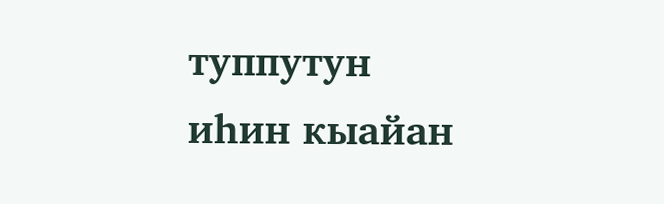туппутун иһин кыайан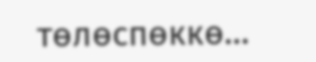төлөспөккө…